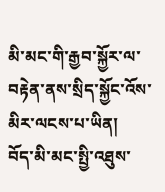མི་མང་གི་རྒྱབ་སྐྱོར་ལ་བརྟེན་ནས་སྲིད་སྐྱོང་འོས་མིར་ལངས་པ་ཡིན།
བོད་མི་མང་སྤྱི་འཐུས་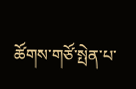ཚོགས་གཙོ་སྤེན་པ་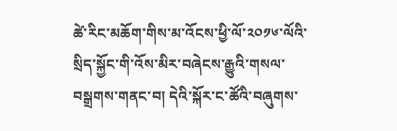ཚེ་རིང་མཆོག་གིས་མ་འོངས་ཕྱི་ལོ་༢༠༡༦་ལོའི་སྲིད་སྐྱོང་གི་འོས་མིར་བཞེངས་རྒྱུའི་གསལ་བསྒྲགས་གནང་བ། དེའི་སྐོར་ང་ཚོའི་བཞུགས་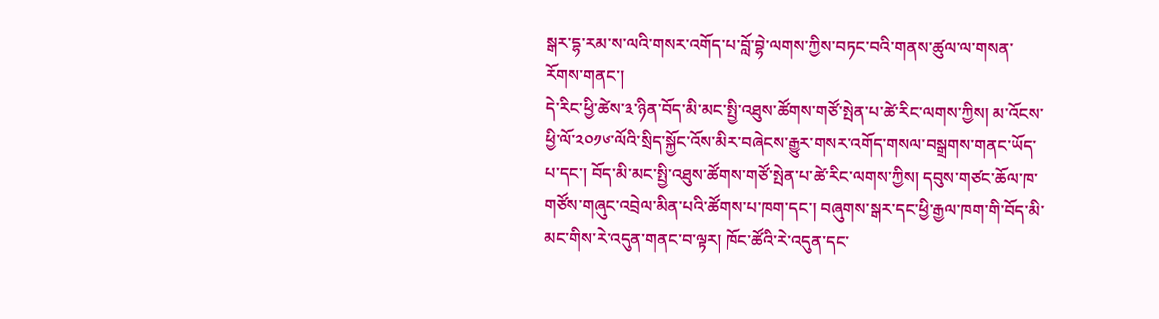སྒར་དྷ་རམ་ས་ལའི་གསར་འགོད་པ་བློ་བྷེ་ལགས་ཀྱིས་བཏང་བའི་གནས་ཚུལ་ལ་གསན་རོགས་གནང་།
དེ་རིང་ཕྱི་ཚེས་༣་ཉིན་བོད་མི་མང་སྤྱི་འཐུས་ཚོགས་གཙོ་སྤེན་པ་ཚེ་རིང་ལགས་ཀྱིས། མ་འོངས་ཕྱི་ལོ་༢༠༡༦་ལོའི་སྲིད་སྐྱོང་འོས་མིར་བཞེངས་རྒྱུར་གསར་འགོད་གསལ་བསྒྲགས་གནང་ཡོད་པ་དང་། བོད་མི་མང་སྤྱི་འཐུས་ཚོགས་གཙོ་སྤེན་པ་ཚེ་རིང་ལགས་ཀྱིས། དབུས་གཙང་ཆོལ་ཁ་གཙོས་གཞུང་འབྲེལ་མིན་པའི་ཚོགས་པ་ཁག་དང་། བཞུགས་སྒར་དང་ཕྱི་རྒྱལ་ཁག་གི་བོད་མི་མང་གིས་རེ་འདུན་གནང་བ་ལྟར། ཁོང་ཚོའི་རེ་འདུན་དང་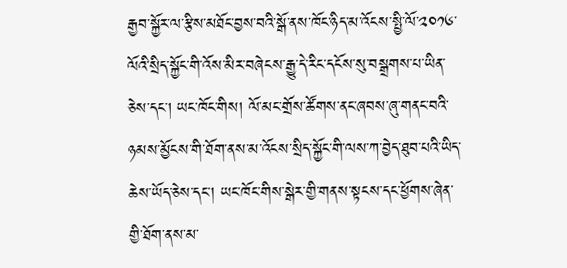རྒྱབ་སྐྱོར་ལ་རྩིས་མཐོང་བྱས་བའི་སྒོ་ནས་ཁོང་ཉིད་མ་འོངས་སྤྱི་ལོ་༢༠༡༦་ལོའི་སྲིད་སྐྱོང་གི་འོས་མིར་བཞེངས་རྒྱུ་དེ་རིང་དངོས་སུ་བསྒྲགས་པ་ཡིན་ཅེས་དང་། ཡང་ཁོང་གིས། ལོ་མང་གྲོས་ཚོགས་ནང་ཞབས་ཞུ་གནང་བའི་ཉམས་མྱོངས་གི་ཐོག་ནས་མ་འོངས་སྲིད་སྐྱོང་གི་ལས་ཀ་བྱེད་ཐུབ་པའི་ཡིད་ཆེས་ཡོད་ཅེས་དང་། ཡང་ཁོང་གིས་སྒེར་གྱི་གནས་སྟངས་དང་ཕྱོགས་ཞེན་གྱི་ཐོག་ནས་མ་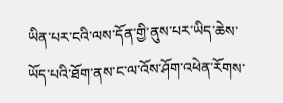ཡིན་པར་ངའི་ལས་དོན་གྱི་ནུས་པར་ཡིད་ཆེས་ཡོད་པའི་ཐོག་ནས་ང་ལ་འོས་ཤོག་འཕེན་རོགས་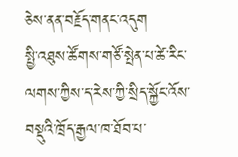ཅེས་ནན་བརྗོད་གནང་འདུག
སྤྱི་འཐུས་ཚོགས་གཙོ་སྤེན་པ་ཚེ་རིང་ལགས་ཀྱིས་ད་རེས་ཀྱི་སྲིད་སྐྱོང་འོས་བསྡུའི་ཁྲོད་རྒྱལ་ཁ་ཐོབ་པ་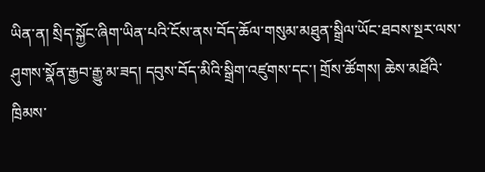ཡིན་ན། སྲིད་སྐྱོང་ཞིག་ཡིན་པའི་ངོས་ནས་བོད་ཆོལ་གསུམ་མཐུན་སྒྲིལ་ཡོང་ཐབས་སྔར་ལས་ཤུགས་སྣོན་རྒྱབ་རྒྱུ་མ་ཟད། དབུས་བོད་མིའི་སྒྲིག་འཛུགས་དང་། གྲོས་ཚོགས། ཆེས་མཐོའི་ཁྲིམས་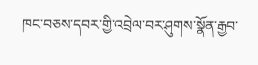ཁང་བཅས་དབར་གྱི་འབྲེལ་བར་ཤུགས་སྣོན་རྒྱབ་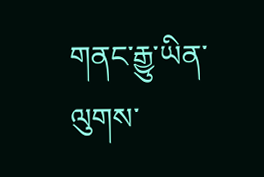གནང་རྒྱུ་ཡིན་ལུགས་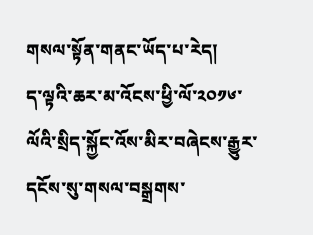གསལ་སྟོན་གནང་ཡོད་པ་རེད།
ད་ལྟའི་ཆར་མ་འོངས་ཕྱི་ལོ་༢༠༡༦་ལོའི་སྲིད་སྐྱོང་འོས་མིར་བཞེངས་རྒྱུར་དངོས་སུ་གསལ་བསྒྲགས་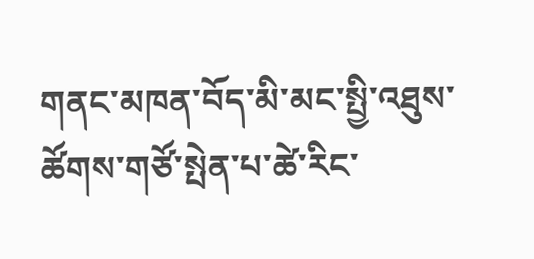གནང་མཁན་བོད་མི་མང་སྤྱི་འཐུས་ཚོགས་གཙོ་སྤེན་པ་ཚེ་རིང་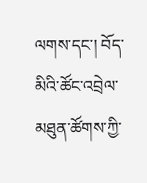ལགས་དང་། བོད་མིའི་ཚོང་འབྲེལ་མཐུན་ཚོགས་ཀྱི་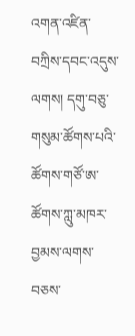འགན་འཛིན་བཀྲིས་དབང་འདུས་ལགས། དགུ་བཅུ་གསུམ་ཚོགས་པའི་ཚོགས་གཙོ་ཨ་ཚོགས་ཀླུ་མཁར་བྱམས་ལགས་བཅས་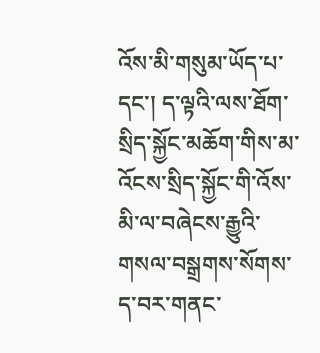འོས་མི་གསུམ་ཡོད་པ་དང་། ད་ལྟའི་ལས་ཐོག་སྲིད་སྐྱོང་མཆོག་གིས་མ་འོངས་སྲིད་སྐྱོང་གི་འོས་མི་ལ་བཞེངས་རྒྱུའི་གསལ་བསྒྲགས་སོགས་ད་བར་གནང་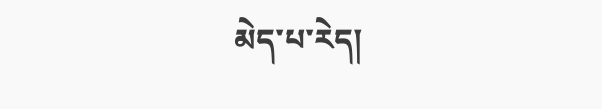མེད་པ་རེད།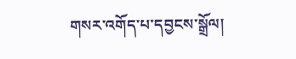གསར་འགོད་པ་དབྱངས་སྒྲོལ།